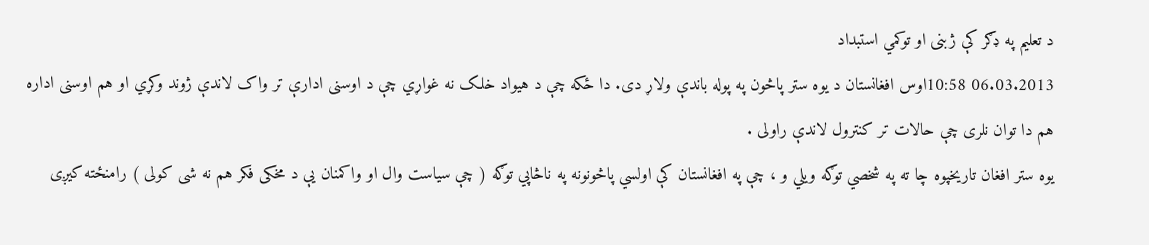د تعلیم په ډګر کې ژبنی او توکمي استبداد
06.03.2013 10:58اوس افغانستان د یوه ستر پاڅون په پوله باندې ولاړ دی. دا ځکه چې د هیواد خلک نه غواړي چې د اوسنی ادارې تر واک لاندې ژوند وکړي او هم اوسنی اداره هم دا توان نلری چې حالات تر کنترول لاندې راولی .
یوه ستر افغان تاریخپوه چا ته په شخصي توګه ویلي و ، چې په افغانستان کې اولسي پاڅونونه په ناڅاپي توګه ( چې سیاست وال او واکمنان یې د مخکی فکر هم نه شی کولی ) رامنځته کیږی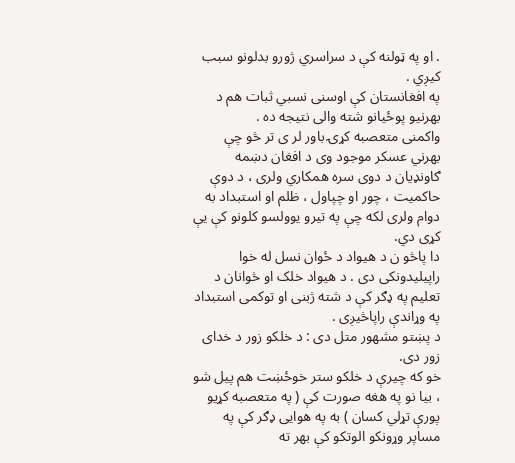. او په ټولنه کې د سراسري ژورو بدلونو سبب کيږي .
په افغانستان کې اوسنی نسبي ثبات هم د بهرنیو پوځیانو شته والی نتیجه ده .
واکمنی متعصبه کړۍ باور لر ی تر څو چې بهرني عسکر موجود وی د افغان دښمه ګاونډیان د دوی سره همکاري ولری ، د دوې حاکمیت ، چور او چپاول ، ظلم او استبداد به دوام ولری لکه چې په تیرو یوولسو کلونو کې یې کړی دي.
دا پاڅو ن د هیواد د ځوان نسل له خوا راپیلیدونکی دی . د هیواد خلک او څوانان د تعلیم په ډګر کې د شته ژبنی او توکمی استبداد په وړاندې راپاڅيږی .
د پښتو مشهور متل دی : د خلکو زور د خدای زور دی.
خو که چیرې د خلکو ستر خوځښت هم پیل شو ، بیا نو په هغه صورت کې ( په متعصبه کړیو پورې تړلي کسان ) به په هوايی ډګر کې په مساپر وړونکو الوتکو کې بهر ته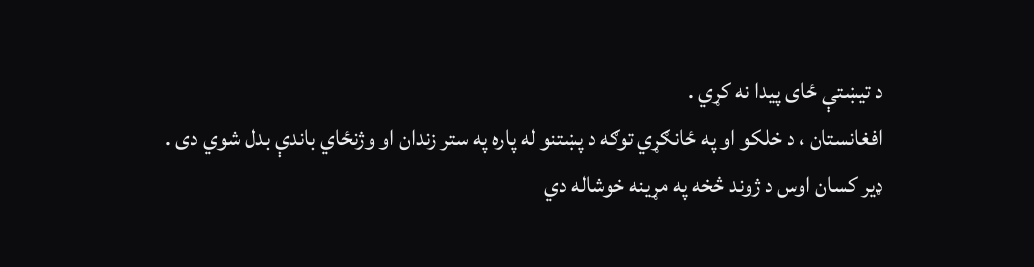د تیښتې ځای پیدا نه کړي .
افغانستان ، د خلکو او په ځانګړي توګه د پښتنو له پاره په ستر زندان او وژنځاي باندې بدل شوي دی . ډیر کسان اوس د ژوند څخه په مړینه خوشاله دي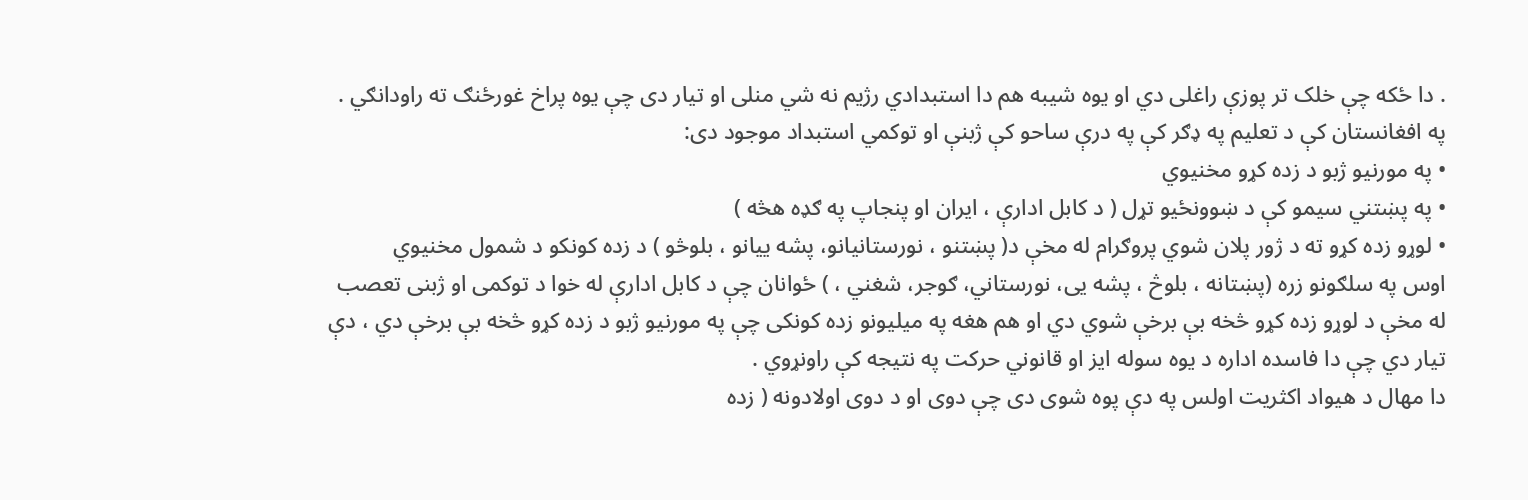. دا ځکه چې خلک تر پوزې راغلی دي او یوه شیبه هم دا استبدادي رژیم نه شي منلی او تیار دی چې یوه پراخ غورځنګ ته راودانګي .
په افغانستان کې د تعلیم په ډګر کې په درې ساحو کې ژبنې او توکمي استبداد موجود دی:
• په مورنیو ژبو د زده کړو مخنیوي
• په پښتني سیمو کې د ښوونځیو تړل ( د کابل ادارې ، ایران او پنجاپ په ګډه هڅه )
• لوړو زده کړو ته د ژور پلان شوي پروګرام له مخې د( پښتنو ، نورستانیانو، پشه ییانو ، بلوڅو ) د زده کونکو د شمول مخنیوي
اوس په سلګونو زره (پښتانه ، بلوڅ ، پشه یی، نورستاني، ګوجر، شغني ، ) ځوانان چې د کابل ادارې له خوا د توکمی او ژبنی تعصب له مخې د لوړو زده کړو څخه بې برخې شوي دي او هم هغه په میلیونو زده کونکی چې په مورنیو ژبو د زده کړو څخه بې برخې دي ، دې تیار دي چې دا فاسده اداره د یوه سوله ایز او قانوني حرکت په نتیجه کې راونړوي .
دا مهال د هیواد اکثریت اولس په دې پوه شوی دی چې دوی او د دوی اولادونه ( زده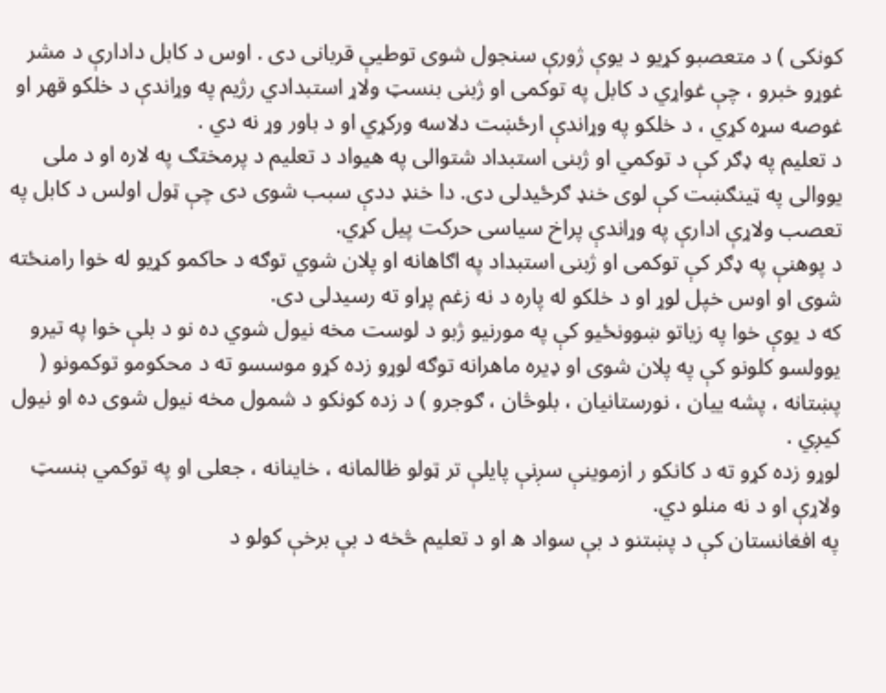کونکی ) د متعصبو کړیو د یوې ژورې سنجول شوی توطیې قربانی دی . اوس د کابل دادارې د مشر غوړو خبرو ، چې غواړي د کابل په توکمی او ژبنی بنسټ ولاړ استبدادي رژیم په وړاندې د خلکو قهر او غوصه سړه کړي ، د خلکو په وړاندې ارځښت دلاسه ورکړي او د باور وړ نه دي .
د تعلیم په ډګر کې د توکمي او ژبنی استبداد شتوالی په هیواد د تعلیم د پرمختګ په لاره او د ملی یووالی په ټینګښت کې لوی خنډ ګرځیدلی دی. دا خنډ ددې سبب شوی دی چې ټول اولس د کابل په تعصب ولاړې ادارې په وړاندې پراخ سیاسی حرکت پیل کړي.
د پوهنې په ډګر کې توکمی او ژبنی استبداد په اګاهانه او پلان شوي توګه د حاکمو کړیو له خوا رامنځته شوی او اوس خپل لوړ او د خلکو له پاره د نه زغم پړاو ته رسیدلی دی.
که د یوې خوا په زیاتو ښوونځیو کې په مورنیو ژبو د لوست مخه نیول شوي ده نو د بلې خوا په تیرو یوولسو کلونو کې په پلان شوی او ډيره ماهرانه توګه لوړو زده کړو موسسو ته د محکومو توکمونو ( پښتانه ، پشه ییان ، نورستانیان ، بلوڅان ، ګوجرو ) د زده کونکو د شمول مخه نیول شوی ده او نیول کیږي .
لوړو زده کړو ته د کانکو ر ازموینې سږنې پایلې تر ټولو ظالمانه ، خاینانه ، جعلی او په توکمي بنسټ ولاړې او د نه منلو دي.
په افغانستان کې د پښتنو د بې سواد ه او د تعلیم څخه د بې برخې کولو د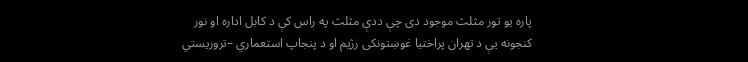پاره یو تور مثلث موجود دی چې ددې مثلث په راس کې د کابل اداره او نور کنجونه یې د تهران پراختیا غوښتونکی رژیم او د پنجاپ استعماري –تروریستي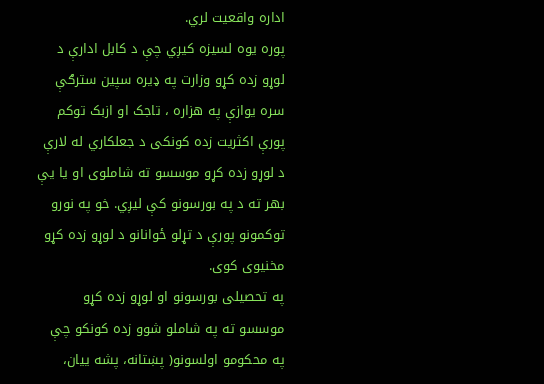اداره واقعیت لري.
پوره یوه لسیزه کیږي چې د کابل ادارې د لوړو زده کړو وزارت په ډیره سپین سترګې سره یوازې په هزاره ، تاجک او ازبک توکم پورې اکثریت زده کونکی د جعلکاري له لارې د لوړو زده کړو موسسو ته شاملوی او یا یې بهر ته د په بورسونو کې لیږي. خو په نورو توکمونو پورې د تړلو ځوانانو د لوړو زده کړو مخنیوی کوی.
په تحصیلی بورسونو او لوړو زده کړو موسسو ته په شاملو شوو زده کونکو چې په محکومو اولسونو( پښتانه، پشه ییان،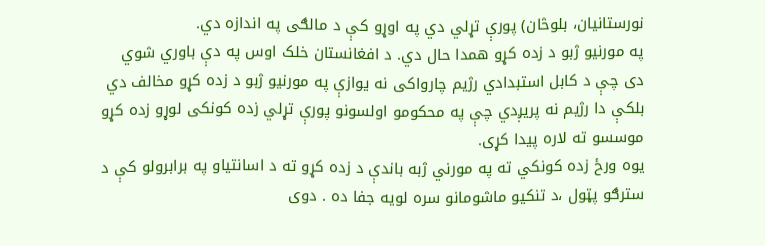نورستانیان، بلوڅان) پورې تړلي دي په اوړو کې د مالګی په اندازه دي.
په مورنیو ژبو د زده کړو همدا حال دي. د افغانستان خلک اوس په دې باوري شوي دی چې د کابل استبدادي رژیم چارواکی نه یوازې په مورنیو ژبو د زده کړو مخالف دي بلکې دا رژیم نه پریږدي چې په محکومو اولسونو پورې تړلي زده کونکی لوړو زده کړو موسسو ته لاره پیدا کړی.
یوه ورځ زده کونکي ته په مورني ژبه باندې د زده کړو ته د اسانتیاو په برابرولو کې د سترګو پټول ،د تنکیو ماشومانو سره لویه جفا ده . دوی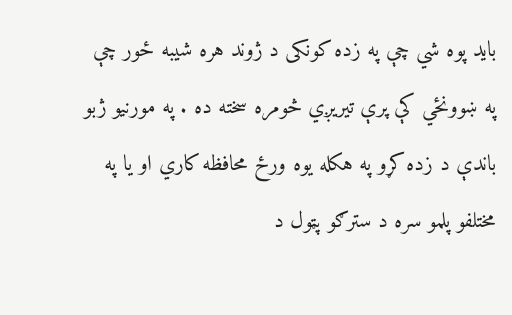باید پوه شي چې په زده کونکی د ژوند هره شیبه ځور چې په ښوونځي کې پرې تیریږي څومره سخته ده . په مورنیو ژبو باندې د زده کړو په هکله یوه ورځ محافظه کاري او یا په مختلفو پلمو سره د سترګو پټول د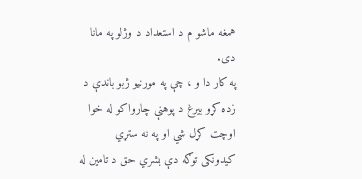همغه ماشو م د استعداد د وژلو په مانا دی.
په کار دا و ، چې په مورنیو ژبو باندې د زده کړو بیرغ د پوهنې چارواکو له خوا اوچت کړل شي او په نه ستړي کیدونکی توګه دې بشري حق د تامین له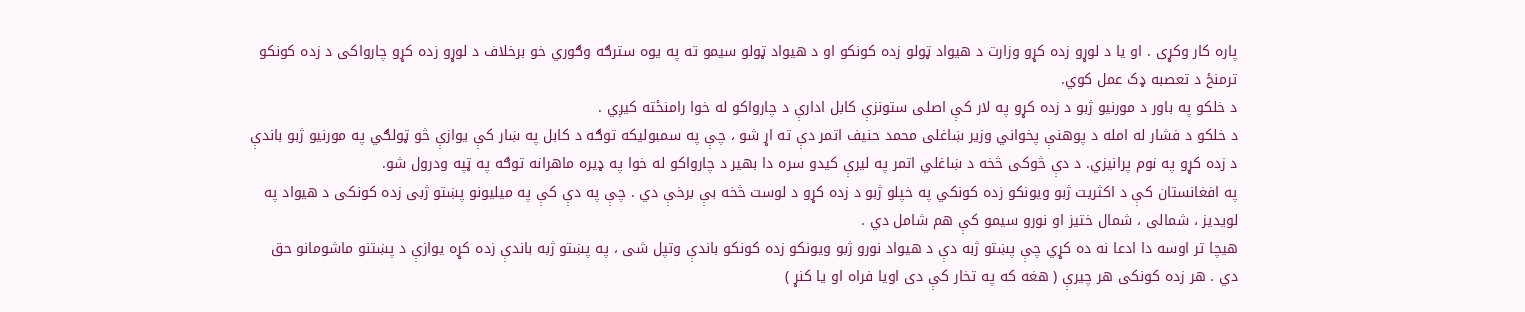پاره کار وکړی . او یا د لوړو زده کړو وزارت د هیواد ټولو زده کونکو او د هیواد ټولو سیمو ته په یوه سترګه وګوري خو برخلاف د لوړو زده کړو چارواکی د زده کونکو ترمنځ د تعصبه ډک عمل کوي.
د خلکو په باور د مورنیو ژبو د زده کړو په لار کې اصلی ستونزې کابل ادارې د چارواکو له خوا رامنځته کيږي .
د خلکو د فشار له امله د پوهنې پخواني وزیر ښاغلی محمد حنیف اتمر دې ته اړ شو ، چې په سمبولیکه توګه د کابل په ښار کې یوازې څو ټولګي په مورنیو ژبو باندې د زده کړو په نوم پرانیزي. د دې څوکی څخه د ښاغلي اتمر په لیرې کیدو سره دا بهیر د چارواکو له خوا په ډيره ماهرانه توګه په ټپه ودرول شو.
په افغانستان کې د اکثریت ژبو ویونکو زده کونکي په خپلو ژبو د زده کړو د لوست څخه بې برخې دي . چې په دې کې په میلیونو پښتو ژبی زده کونکی د هیواد په لویدیز ، شمالی ، شمال ختیز او نورو سیمو کې هم شامل دي .
هیچا تر اوسه دا ادعا نه ده کړي چې پښتو ژبه دې د هیواد نورو ژبو ویونکو زده کونکو باندې وتپل شی ، په پښتو ژبه باندې زده کړه یوازې د پښتنو ماشومانو حق دي . هر زده کونکی هر چيرې ( هغه که په تخار کې دی اویا فراه او یا کنړ )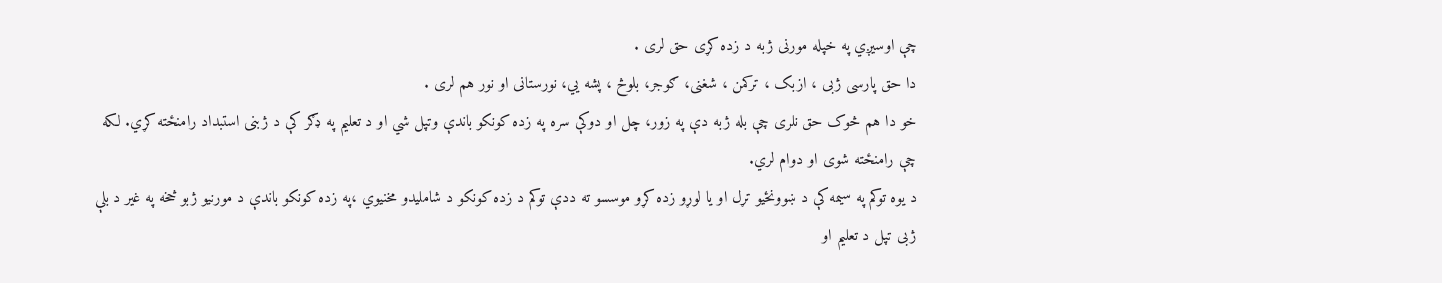چې اوسیږي په خپله مورنی ژبه د زده کړی حق لری .
دا حق پارسی ژبی ، ازبک ، ترکمن ، شغنی، ګوجر، بلوڅ ، پشه يي، نورستانی او نور هم لری .
خو دا هم څوک حق نلری چې بله ژبه دې په زور، چل او دوکې سره په زده کونکو باندې وتپل شي او د تعلیم په ډګر کې د ژبنی استبداد رامنځته کړي. لکه چې رامنځته شوی او دوام لري.
د یوه توکم په سیمه کې د ښوونځيو تړل او یا لوړو زده کړو موسسو ته ددې توکم د زده کونکو د شاملیدو مخنیوي ،په زده کونکو باندې د مورنیو ژبو څخه په غیر د بلې ژبی تپل د تعلیم او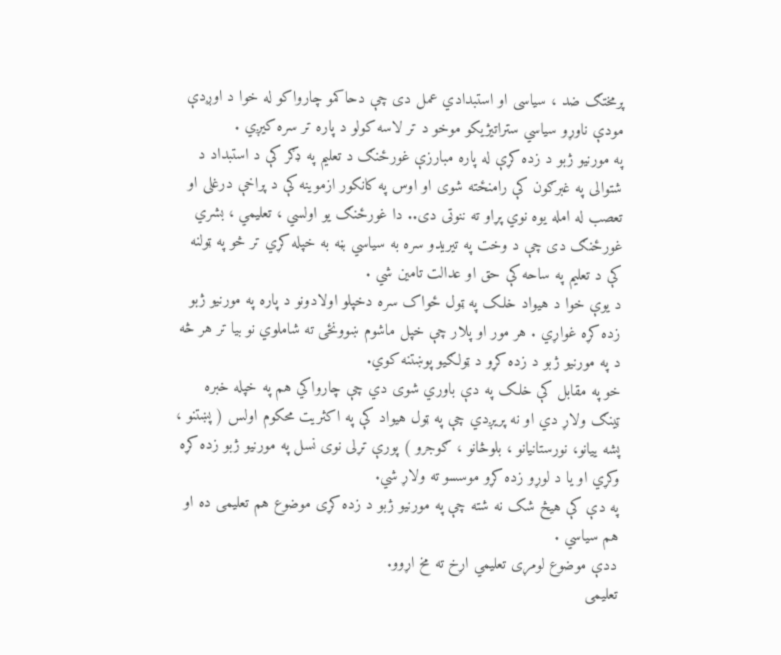پرمختګ ضد ، سیاسی او استبدادي عمل دی چې دحاکمو چارواکو له خوا د اوږدې مودې ناوړو سیاسي ستراتیژیکو موخو د تر لاسه کولو د پاره تر سره کیږي .
په مورنیو ژبو د زده کړې له پاره مبارزې غورځنګ د تعلیم په ډګر کې د استبداد د شتوالی په غبرګون کې رامنځته شوی او اوس په کانکور ازموینه کې د پراخې درغلی او تعصب له امله یوه نوي پړاو ته ننوتی دی.. دا غورځنګ یو اولسي ، تعلیمي ، بشري غورځنګ دی چې د وخت په تیریدو سره به سیاسي بڼه به خپله کړي تر څو په ټولنه کې د تعلیم په ساحه کې حق او عدالت تامین شي .
د یوې خوا د هیواد خلک په ټول ځواک سره دخپلو اولادونو د پاره په مورنیو ژبو زده کړه غواړي . هر مور او پلار چې خپل ماشوم ښوونځی ته شاملوي نو بیا تر هر څه د په مورنیو ژبو د زده کړو د ټولګيو پوښتنه کوي.
خو په مقابل کې خلک په دې باوري شوی دي چې چارواکي هم په خپله خبره ټینګ ولاړ دي او نه پریږدي چې په ټول هیواد کې په اکثریت محکوم اولس ( پښتنو ، پشه ییانو، نورستانیانو ، بلوڅانو ، ګوجرو ) پورې تړلی نوی نسل په مورنیو ژبو زده کړه وکړي او یا د لوړو زده کړو موسسو ته ولاړ شي.
په دې کې هیڅ شک نه شته چې په مورنیو ژبو د زده کړی موضوع هم تعلیمی ده او هم سیاسي .
ددې موضوع لومړی تعلیمي اړخ ته مخ اړوو.
تعلیمی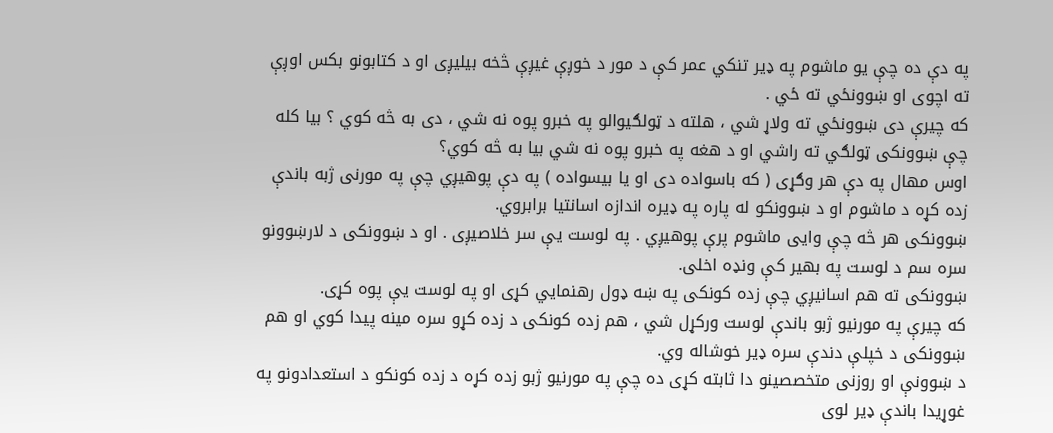په دې ده چې یو ماشوم په ډير تنکي عمر کې د مور د خوږې غیږې څخه بیلیږی او د کتابونو بکس اوږې ته اچوی او ښوونځي ته ځي .
که چیرې دی ښوونځي ته ولاړ شي ، هلته د ټولګيوالو په خبرو پوه نه شي ، دی به څه کوي ؟ بیا کله چې ښوونکی ټولګي ته راشي او د هغه په خبرو پوه نه شي بیا به څه کوي؟
اوس مهال په دې هر وګړی ( که باسواده دی او یا بیسواده ) په دې پوهیږي چې په مورنی ژبه باندې زده کړه د ماشوم او د ښوونکو له پاره په ډیره اندازه اسانتیا برابروي.
ښوونکی هر څه چې وايی ماشوم پرې پوهیږي . په لوست یې سر خلاصیږی . او د ښوونکی د لارښوونو سره سم د لوست په بهیر کې ونډه اخلی.
ښوونکی ته هم اسانیږي چې زده کونکی په ښه ډول رهنمايي کړی او په لوست یې پوه کړی.
که چیرې په مورنیو ژبو باندې لوست ورکړل شي ، هم زده کونکی د زده کړو سره مینه پیدا کوي او هم ښوونکی د خپلې دندې سره ډیر خوشاله وي.
د ښوونې او روزنی متخصصینو دا ثابته کړی ده چې په مورنیو ژبو زده کړه د زده کونکو د استعدادونو په غوړیدا باندې ډیر لوی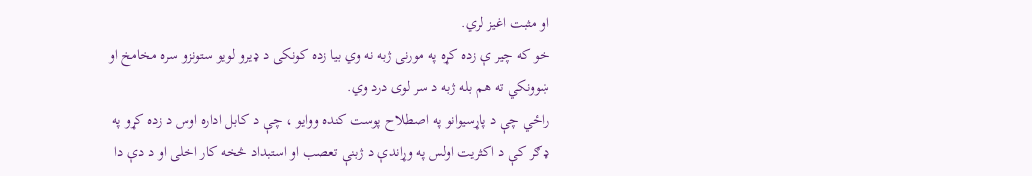او مثبت اغیز لري.
خو که چیر ې زده کړه په مورنی ژبه نه وي بیا زده کونکی د ډیرو لویو ستونزو سره مخامخ او ښوونکي ته هم بله ژبه د سر لوی درد وي.
راځي چې د پاړسیوانو په اصطلاح پوست کنده ووایو ، چې د کابل اداره اوس د زده کړو په ډګر کې د اکثریت اولس په وړاندې د ژبنې تعصب او استبداد څخه کار اخلی او د دې دا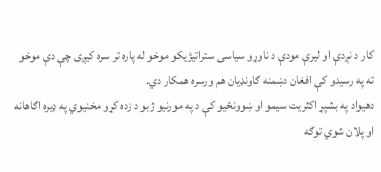کار د نږدې او لیرې مودې د ناوړو سیاسی ستراتیژیکو موخو له پاره تر سره کیږی چې دې موخو ته په رسیدو کې افغان دښمنه ګاونډیان هم ورسره همکار دي.
دهیواد په بشپړ اکثریت سیمو او ښوونځيو کې د په مورنیو ژبو د زده کړو مخنیوي په ډیره اګاهانه او پلان شوي توګه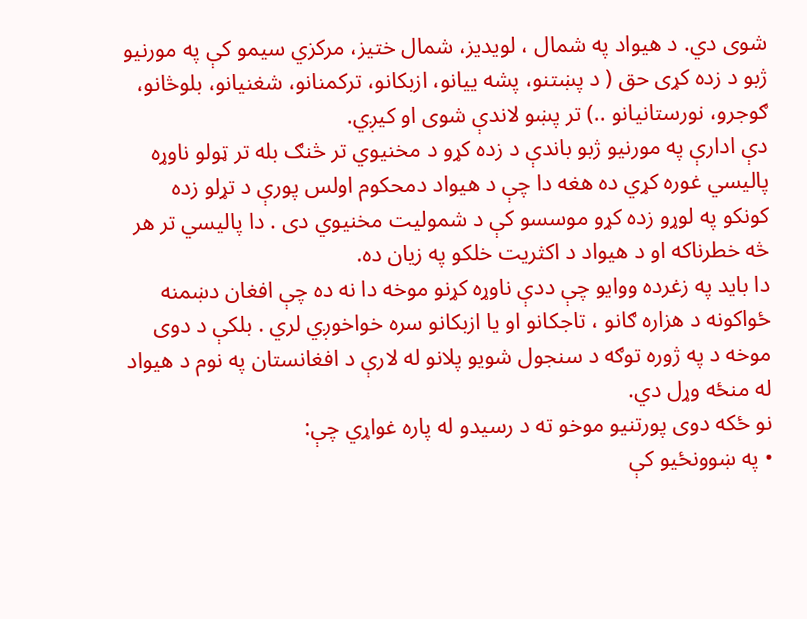شوی دي. د هیواد په شمال ، لویدیز، شمال ختیز، مرکزي سیمو کې په مورنیو ژبو د زده کړی حق ( د پښتنو، پشه ییانو، ازبکانو، ترکمنانو، شغنیانو، بلوڅانو، ګوجرو، نورستانیانو ..) تر پښو لاندې شوی او کیږي.
دې ادارې په مورنیو ژبو باندې د زده کړو د مخنیوي تر څنګ بله تر ټولو ناوړه پالیسي غوره کړي ده هغه دا چې د هیواد دمحکوم اولس پورې د تړلو زده کونکو په لوړو زده کړو موسسو کې د شمولیت مخنیوي دی . دا پالیسي تر هر څه خطرناکه او د هیواد د اکثریت خلکو په زیان ده.
دا باید په زغرده ووایو چې ددې ناوړه کړنو موخه دا نه ده چې افغان دښمنه ځواکونه د هزاره ګانو ، تاجکانو او یا ازبکانو سره خواخوږي لري . بلکې د دوی موخه د په ژوره توګه د سنجول شویو پلانو له لارې د افغانستان په نوم د هیواد له منځه وړل دي.
نو ځکه دوی پورتنیو موخو ته د رسیدو له پاره غواړي چې:
• په ښوونځيو کې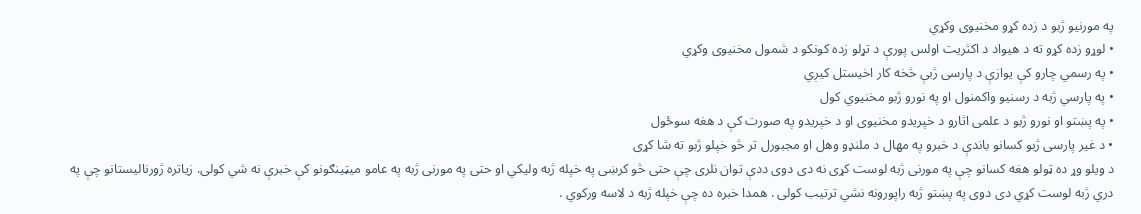په مورنیو ژبو د زده کړو مخنیوی وکړي
• لوړو زده کړو ته د هیواد د اکثریت اولس پورې د تړلو زده کونکو د شمول مخنیوی وکړي
• په رسمي چارو کې یوازې د پارسی ژبې څخه کار اخیستل کیږي
• په پارسي ژبه د رسنیو واکمنول او په نورو ژبو مخنیوي کول
• په پښتو او نورو ژبو د علمی اثارو د خپریدو مخنیوی او د خپریدو په صورت کې د هغه سوځول
• د غیر پارسی ژبو کسانو باندې د خبرو په مهال د ملنډو وهل او مجبورل تر څو خپلو ژبو ته شا کړی
د ویلو وړ ده ټولو هغه کسانو چې په مورنی ژبه لوست کړی نه دی دوی ددې توان نلری چې حتی څو کرښی په خپله ژبه ولیکي او حتی په مورنی ژبه په عامو میټینګونو کې خبرې نه شي کولی. زیاتره ژورنالیستانو چې په دري ژبه لوست کړي دی دوی په پښتو ژبه راپورونه نشي ترتیب کولی . همدا خبره ده چې خپله ژبه د لاسه ورکوي .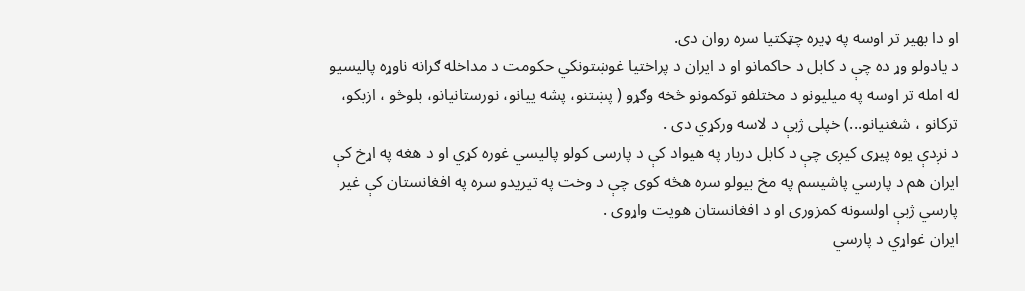او دا بهیر تر اوسه په ډيره چټکتیا سره روان دی.
د یادولو وړ ده چې د کابل د حاکمانو او د ایران د پراختیا غوښتونکي حکومت د مداخله ګرانه ناوړه پالیسیو له امله تر اوسه په میلیونو د مختلفو توکمونو څخه وګړو ( پښتنو، پشه ییانو، نورستانیانو، بلوڅو ، ازبکو، ترکانو ، شغنیانو...) خپلی ژبې د لاسه ورکړي دی .
د نږدې یوه پیړی کیږی چې د کابل دربار په هیواد کې د پارسی کولو پالیسي غوره کړي او د هغه په اړخ کې ایران هم د پارسي پاشیسم په مخ بیولو سره هڅه کوی چې د وخت په تیریدو سره په افغانستان کې غیر پارسي ژبې اولسونه کمزوری او د افغانستان هویت واړوی .
ایران غواړي د پارسي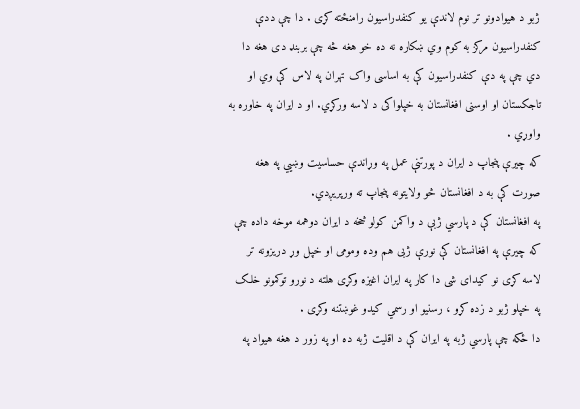ژبو د هیوادونو تر نوم لاندې یو کنفدراسیون رامنځته کړی . دا چې ددې کنفدراسیون مرکز به کوم وي ښکاره نه ده خو هغه څه چې بربنډ دی هغه دا دي چې په دې کنفدراسیون کې به اساسی واک تهران په لاس کې وي او تاجکستان او اوسنی افغانستان به خپلواکی د لاسه ورکړي. او د ایران په خاوره به واوړي .
که چیرې پنجاپ د ایران د پورتنې عمل په وړاندې حساسیت وښيي په هغه صورت کې به د افغانستان څو ولایتونه پنجاپ ته ورپریږدي.
په افغانستان کې د پارسي ژبې د واکمن کولو څخه د ایران دوهمه موخه داده چې که چیرې په افغانستان کې نورې ژبی هم وده ومومی او خپل وړ دریزونه تر لاسه کړی نو کیدای شی دا کار په ایران اغیزه وکړی هلته د نورو توکمونو خلک په خپلو ژبو د زده کړو ، رسنیو او رسمي کیدو غوښتنه وکړی .
دا ځکه چې پارسي ژبه په ایران کې د اقلیت ژبه ده او په زور د هغه هیواد په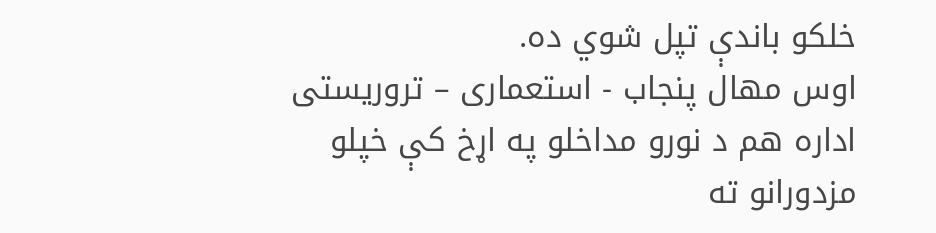خلکو باندې تپل شوي ده.
اوس مهال پنجاب - استعماری – تروریستی اداره هم د نورو مداخلو په اړخ کې خپلو مزدورانو ته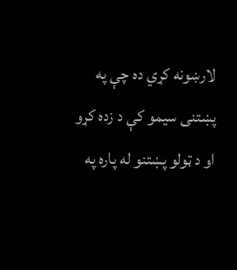لارښونه کړي ده چې په پښتنی سیمو کې د زده کړو او د ټولو پښتنو له پاره په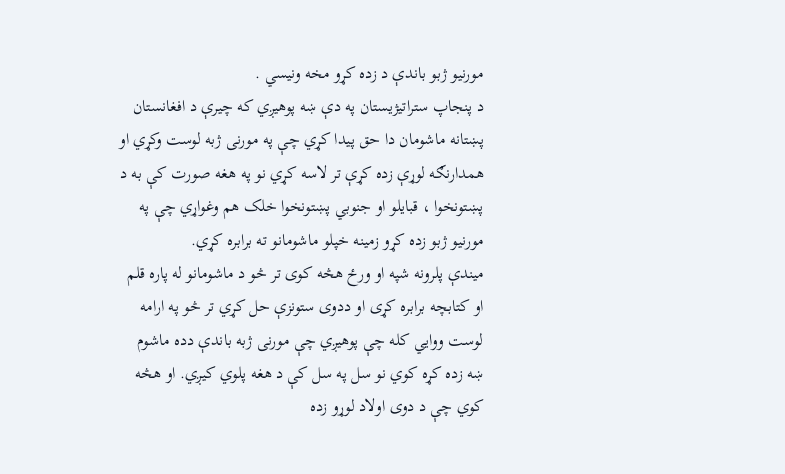مورنیو ژبو باندې د زده کړو مخه ونیسي .
د پنجاپ ستراتیژیستان په دې ښه پوهیږي که چیرې د افغانستان پښتانه ماشومان دا حق پیدا کړي چې په مورنی ژبه لوست وکړي او همدارنګه لوړې زده کړې تر لاسه کړي نو په هغه صورت کې به د پښتونخوا ، قبایلو او جنوبي پښتونخوا خلک هم وغواړي چې په مورنیو ژبو زده کړو زمینه خپلو ماشومانو ته برابره کړي.
میندې پلرونه شپه او ورځ هڅه کوی تر څو د ماشومانو له پاره قلم او کتابچه برابره کړی او ددوی ستونزې حل کړي تر څو په ارامه لوست ووايي کله چې پوهیږي چې مورنی ژبه باندې دده ماشوم ښه زده کړه کوي نو سل په سل کې د هغه پلوي کیږي. او هڅه کوي چې د دوی اولاد لوړو زده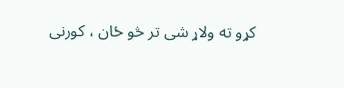کړو ته ولاړ شی تر څو ځان ، کورنی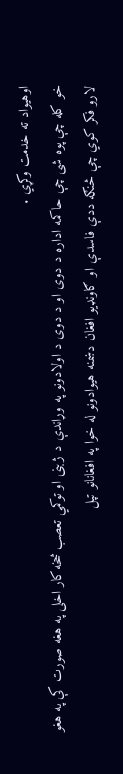اوهیواد ته خدمت وکړي .
خو کله چې پوه شی چې حاکمه اداره د دوی او د دوی د اولادونو په وړاندې د ژبنی او توکمي تعصب څخه کار اخلی په هغه صورت کې په هغو لارو فکر کوي چې څنګه ددې فاسدې او ګاونډيو افغان دښمنه هیوادونو له خوا په افغانانو تپل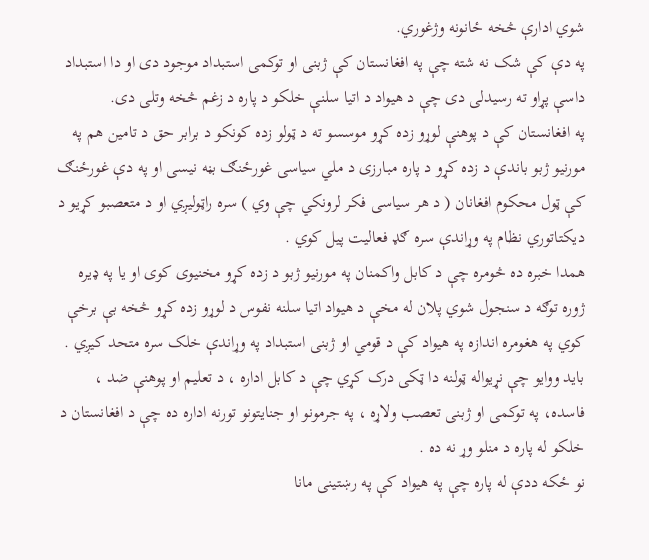شوي ادارې څخه ځانونه وژغوري.
په دې کې شک نه شته چې په افغانستان کې ژبنی او توکمی استبداد موجود دی او دا استبداد داسې پړاو ته رسیدلی دی چې د هیواد د اتیا سلنې خلکو د پاره د زغم څخه وتلی دی.
په افغانستان کې د پوهنې لوړو زده کړو موسسو ته د ټولو زده کونکو د برابر حق د تامین هم په مورنیو ژبو باندې د زده کړو د پاره مبارزی د ملي سیاسی غورځنګ بڼه نیسی او په دې غورځنګ کې ټول محکوم افغانان ( د هر سیاسی فکر لرونکي چې وي ) سره راټولیږي او د متعصبو کړیو د دیکتاتوري نظام په وړاندې سره ګډ فعالیت پیل کوي .
همدا خبره ده څومره چې د کابل واکمنان په مورنیو ژبو د زده کړو مخنیوی کوی او یا په ډیره ژوره توګه د سنجول شوي پلان له مخې د هیواد اتیا سلنه نفوس د لوړو زده کړو څخه بې برخې کوي په هغومره اندازه په هیواد کې د قومي او ژبنی استبداد په وړاندې خلک سره متحد کیږي .
باید ووایو چې نړیواله ټولنه دا ټکی درک کړي چې د کابل اداره ، د تعلیم او پوهنې ضد ، فاسده، په توکمی او ژبنی تعصب ولاړه ، په جرمونو او جنایتونو تورنه اداره ده چې د افغانستان د خلکو له پاره د منلو وړ نه ده .
نو ځکه ددې له پاره چې په هیواد کې په رښتینی مانا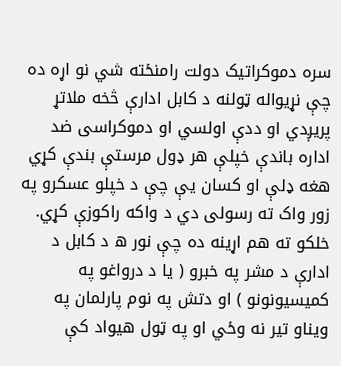سره دموکراتیک دولت رامنځته شي نو اړه ده چې نړیواله ټولنه د کابل ادارې څخه ملاتړ پریږدي او ددې اولسي او دموکراسی ضد اداره باندې خپلې هر ډول مرستې بندې کړي هغه ډلې او کسان یې چې د خپلو عسکرو په زور واک ته رسولی دي د واکه راکوزې کړي.
خلکو ته هم اړینه ده چې نور ه د کابل د ادارې د مشر په خبرو ( یا د درواغو په کمیسیونونو ) او دتش په نوم پارلمان په ویناو تیر نه وځي او په ټول هیواد کې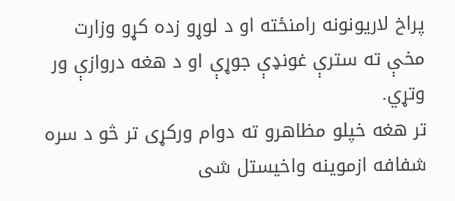پراخ لاریونونه رامنځته او د لوړو زده کړو وزارت مخې ته سترې غونډې جوړې او د هغه دروازې ور وتړي.
تر هغه خپلو مظاهرو ته دوام ورکړی تر څو د سره شفافه ازموینه واخیستل شی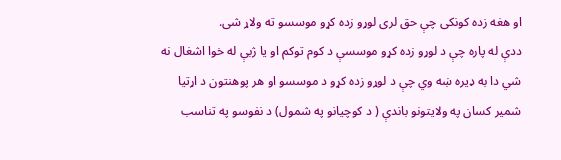او هغه زده کونکی چې حق لری لوړو زده کړو موسسو ته ولاړ شی.
ددې له پاره چې د لوړو زده کړو موسسې د کوم توکم او یا ژبې له خوا اشغال نه شي دا به ډیره ښه وي چې د لوړو زده کړو د موسسو او هر پوهنتون د اړتیا شمیر کسان په ولایتونو باندې ( د کوچیانو په شمول) د نفوسو په تناسب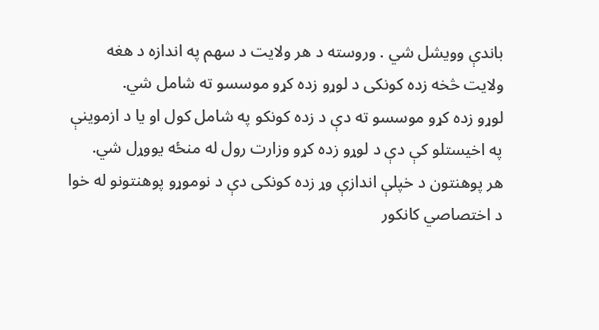باندې وویشل شي . وروسته د هر ولایت د سهم په اندازه د هغه ولایت څخه زده کونکی د لوړو زده کړو موسسو ته شامل شي.
لوړو زده کړو موسسو ته دې د زده کونکو په شامل کول او یا د ازموینې په اخیستلو کې دې د لوړو زده کړو وزارت رول له منځه یووړل شي.
هر پوهنتون د خپلې اندازې وړ زده کونکی دې د نوموړو پوهنتونو له خوا د اختصاصي کانکور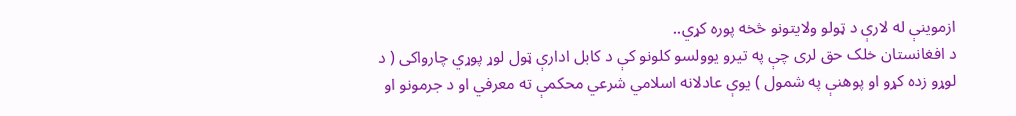ازموینې له لارې د ټولو ولایتونو څخه پوره کړي..
د افغانستان خلک حق لری چې په تیرو یوولسو کلونو کې د کابل ادارې ټول لوړ پوړي چارواکی ( د لوړو زده کړو او پوهنې په شمول ) یوې عادلانه اسلامي شرعي محکمې ته معرفي او د جرمونو او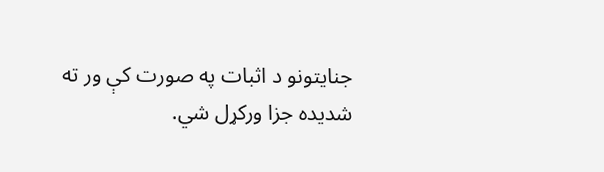جنایتونو د اثبات په صورت کې ور ته شدیده جزا ورکړل شي.